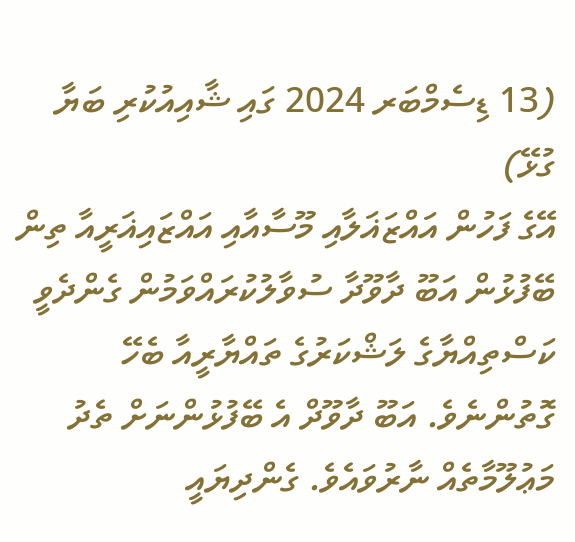(13 ޑިސެމްބަރ 2024 ގައި ޝާއިއުކުރި ބަޔާ ގުޅޭ)
އޭގެ ފަހުން އައްޒަޣަލާއި މޫސާއާއި އައްޒައިޣަރީއާ ތިން ބޭފުޅުން އަބޫ ދާވޫދާ ސުވާލުކުރައްވަމުން ގެންދެވީ ކަސްތިއްޔާގެ ލަޝްކަރުގެ ތައްޔާރީއާ ބެހޭ ގޮތުންނެވެ. އަބޫ ދާވޫދް އެ ބޭފުޅުންނަށް ތެދު މަޢުލޫމާތެއް ނާރުވައެވެ. ގެންދިޔައީ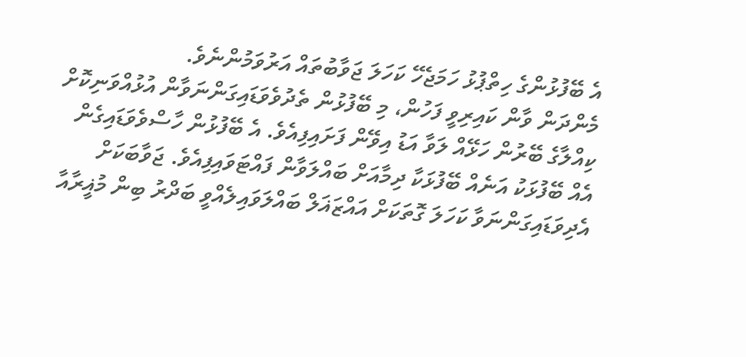އެ ބޭފުޅުންގެ ހިތްޕުޅު ހަމަޖެހޭ ކަހަލަ ޖަވާބުތައް އަރުވަމުންނެވެ.
މެންދަން ވާން ކައިރިވީ ފަހުން، މި ބޭފުޅުން ތެދުވެވަޑައިގަންނަވާން އުޅުއްވަނިކޮށް ކިއްލާގެ ބޭރުން ހަޅޭއް ލަވާ އަޑު އިވޭން ފަށައިފިއެވެ. އެ ބޭފުޅުން ހާސްވެވަޑައިގެން އެއް ބޭފުޅަކު އަނެއް ބޭފުޅަކާ ދިމާއަށް ބައްލަވާން ފައްޓަވައިފިއެވެ. ޖަވާބަކަށް އެދިވަޑައިގަންނަވާ ކަހަލަ ގޮތަކަށް އައްޒަޣަލް ބައްލަވައިލެއްވީ ބަދްރު ބިން މުޣީރާއާ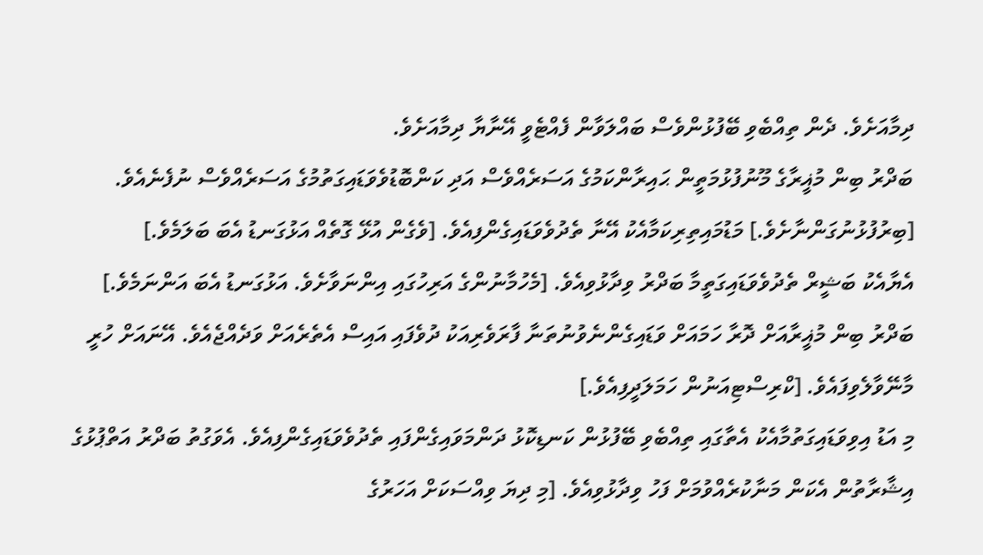ދިމާއަށެވެ. ދެން ތިއްބެވި ބޭފުޅުންވެސް ބައްލަވާން ފެއްޓެވީ އޭނާޔާ ދިމާއަށެވެ.
ބަދްރު ބިން މުޣީރާގެ މޫނުފުޅުމަތީން ޙައިރާންކަމުގެ އަސަރެއްވެސް އަދި ކަންބޮޑުވެވަޑައިގަތުމުގެ އަސަރެއްވެސް ނުފެނެއެވެ. [ބިރުފުޅުނުގަންނާށެވެ.] މަޑުމައިތިރިކަމާއެކު އޭނާ ތެދުވެވަޑައިގެންފިއެވެ. [ވެގެން އުޅޭ ގޮތެއް އަޅުގަނޑު އެބަ ބަލަމެވެ.]
އެޔާއެކު ބަޝީރް ތެދުވެވަޑައިގަތީމާ ބަދްރު ވިދާޅުވިއެވެ. [މެހުމާނުންގެ އަރިހުގައި އިންނަވާށެވެ. އަޅުގަނޑު އެބަ އަންނަމެވެ.]
ބަދްރު ބިން މުޣީރާއަށް ދޮރާ ހަމައަށް ވަޑައިގެންނެވުނުތަނާ ފާރަވެރިއަކު ދުވެފައި އައިސް އެތެރެއަށް ވަދެއްޖެއެވެ. އޭނައަށް ހުރީ މާނޭވާލެވިފައެވެ. [ކްރިސްޓިއަނުން ހަމަލަދީފިއެވެ.]
މި އަޑު އިވިވަޑައިގަތުމާއެކު އެތާގައި ތިއްބެވި ބޭފުޅުން ކަނޑިކޮޅު ދަންމަވައިގެންފައި ތެދުވެވަޑައިގެންފިއެވެ. އެވަގުތު ބަދްރު އަތްޕުޅުގެ އިޝާރާތުން އެކަން މަނާކުރެއްވުމަށް ފަހު ވިދާޅުވިއެވެ. [މި ދިޔަ ވިއްސަކަށް އަހަރުގެ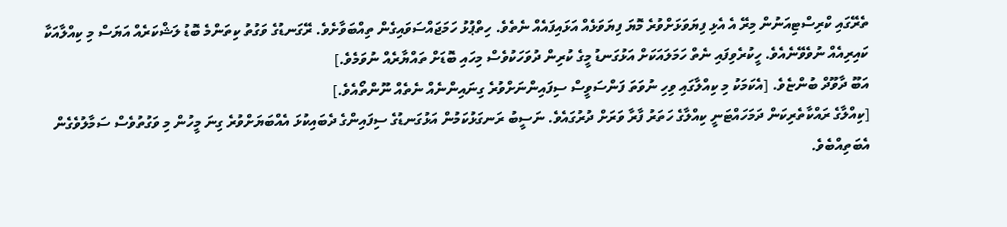ތެރޭގައި ކްރިސްޓިއަނުން މިރޭ އެ އެޅި ފިޔަވަޅަށްވުރެ މޮޔަ ފިޔަވަޅެއް އަޅައިފައެއް ނެތެވެ. ހިތްޕުޅު ހަމަޖައްސަވައިގެން ތިއްބަވާށެވެ. ރޭގަނޑުގެ ވަގުތު ކިތަންމެ ބޮޑު ލަޝްކަރެއް އަޔަސް މި ކިއްލާއަކާ ކައިރިއެއް ނުވެވޭނެއެވެ. ހީކުރެވިފައި ނެތް ހަމަލައަކަށް އަޅުގަނޑު މީގެ ކުރިން ދުވަހަކުވެސް މިހައި ބޮޑަށް ތައްޔާރެއް ނުވަމެވެ.]
އަބޫ ދާވޫދް ބުންޏެވެ. [އެކަމަކު މި ކިއްލާގައި ވިހި ނުވަތަ ފަންސަވީސް ސިފައިންނަށްވުރެ ގިނައިންނެއް ނެތެއް ނޫންތޯއެވެ.]
[ކިއްލާގެ ރައްކާތެރިކަން ދަމަހައްޓަނީ ކިއްލާގެ ހަތަރު ފާރާ ވަރަށް ދުރުގައެވެ. ނަސީބު ރަނގަޅުކަމުން އަޅުގަނޑުގެ ސިފައިންގެ ދެބައިކުޅަ އެއްބަޔަށްވުރެ ގިނަ މީހުން މި ވަގުތުވެސް ސަމާލުވެގެން އެބަތިއްބެވެ.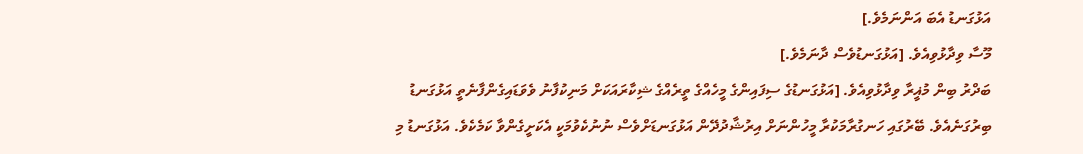އަޅުގަނޑު އެބަ އަންނަމެވެ.]
މޫސާ ވިދާޅުވިއެވެ. [އަޅުގަނޑުވެސް ދާނަމެވެ.]
ބަދްރު ބިން މުޣީރާ ވިދާޅުވިއެވެ. [އަޅުގަނޑުގެ ސިފައިންގެ މީހެއްގެ ތީރެއްގެ ޝިކާރައަކަށް މަނިކުފާނު ވެވަޑައިގެންފާނެތީ އަޅުގަނޑު ބިރުގަނެއެވެ. ބޭރުގައި ހަނގުރާމަކުރާ މީހުންނަށް އިރުޝާދުދޭން އަޅުގަނޑަށްވެސް ނުނުކެވުމަކީ އެކަށީގެންވާ ކަމެކެވެ. އަޅުގަނޑު މި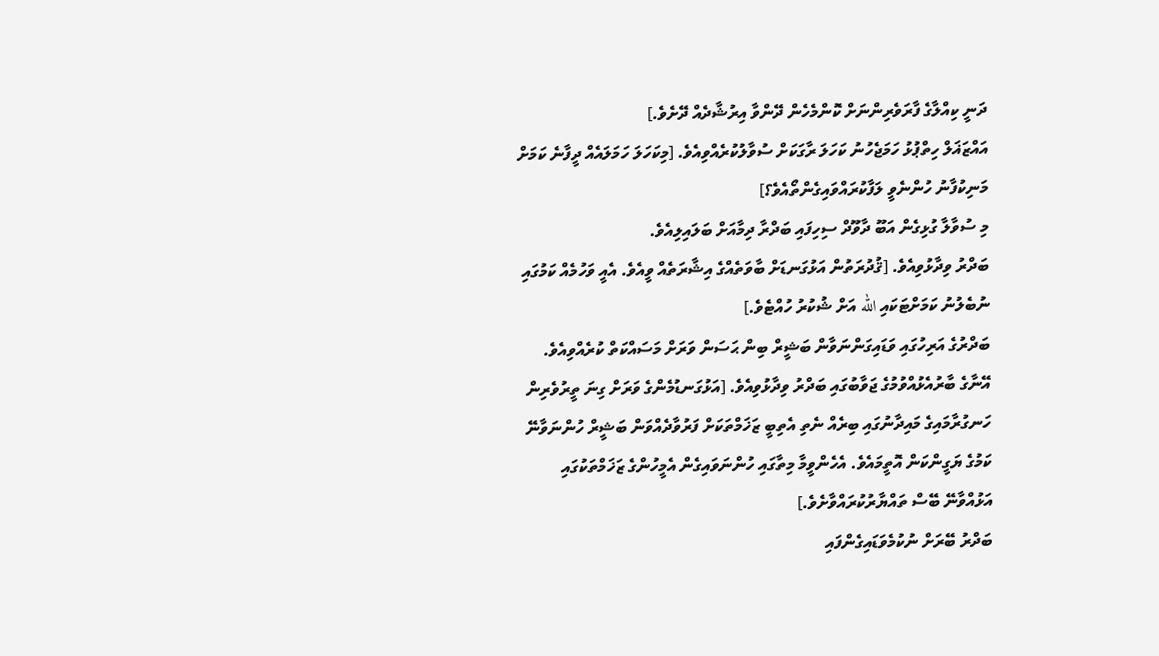ދަނީ ކިއްލާގެ ފާރަވެރިންނަށް ކޮންމެހެން ދޭންވާ އިރުޝާދެއް ދޭށެވެ.]
އައްޒަޣަލް ހިތްޕުޅު ހަމަޖެހުނު ކަހަލަ ރާގަކަށް ސުވާލުކުރެއްވިއެވެ. [މިކަހަލަ ހަމަލައެއް ދީފާނެ ކަމަށް މަނިކުފާނު ހުންނެވީ ލަފާކުރައްވައިގެންތޯއެވެ؟]
މި ސުވާލާ ގުޅިގެން އަބޫ ދާވޫދް ސިހިފައި ބަދްރާ ދިމާއަށް ބަލައިލިއެވެ.
ބަދްރު ވިދާޅުވިއެވެ. [ޤުދުރަތުން އަޅުގަނޑަށް ބާވަތެއްގެ އިޝާރަތެއް ވީއެވެ. އެއީ ވަހުމެއް ކަމުގައި ނުބެލުނު ކަމަށްޓަކައި الله އަށް ޝުކުރު ހުއްޓެވެ.]
ބަދްރުގެ އަރިހުގައި ވަޑައިގަންނަވާން ބަޝީރް ބިން ޙަސަން ވަރަށް މަސައްކަތް ކުރެއްވިއެވެ. އޭނާގެ ބާރުއެޅުއްވުމުގެ ޖަވާބުގައި ބަދްރު ވިދާޅުވިއެވެ. [އަޅުގަނޑުމެންގެ ވަރަށް ގިނަ ތީރުވެރިން ހަނގުރާމައިގެ މައިދާނުގައި ބިރެއް ނެތި އެތިބީ ޒަޚަމްތަކަށް ފަރުވާދެއްވަން ބަޝީރް ހުންނަވާނޭ ކަމުގެ ޔަގީންކަން އޮތީމައެވެ. އެހެންވީމާ މިތާގައި ހުންނަވައިގެން އެމީހުންގެ ޒަޚަމްތަކުގައި އަޅުއްވާނޭ ބޭސް ތައްޔާރުކުރައްވާށެވެ.]
ބަދްރު ބޭރަށް ނުކުމެވަޑައިގެންފައި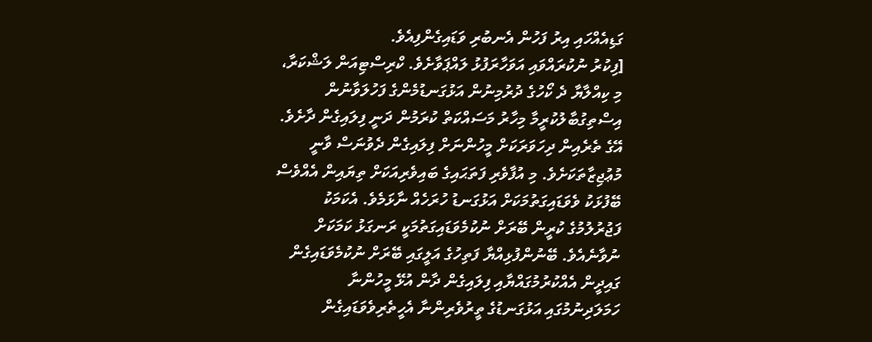ގަޑިއެއްހައި އިރު ފަހުން އެނބުރި ވަޑައިގެންފިއެވެ.
[ފިކުރު ނުކުރައްވައި އަވަހާރަފުޅު ލައްޕަވާށެވެ. ކްރިސްޓިއަން ލަޝްކަރާ، މި ކިއްލާޔާ ދެ ކޯހުގެ ދުރުމިނުން އަޅުގަނޑުމެންގެ ފަހުލަވާނުން އިސްތިގުބާލުކުރީމާ މިހާރު މަސައްކަތް ކުރަމުން ދަނީ ފިލައިގެން ދާށެވެ. އޭގެ ތެރެއިން ދިހަވަރަކަށް މީހުންނަށް ފިލައިގެން ދެވުނަސް ވާނީ މުޢުޖިޒާތަކަށެވެ. މި އުފާވެރި ފަތަޙައިގެ ބައިވެރިއަކަށް ތިޔައިން އެއްވެސް ބޭފުޅަކު ވެވަޑައިގަތުމަކަށް އަޅުގަނޑު ހުރަހެއް ނާޅަމެވެ. އެކަމަކު ފަޖުރުލުމުގެ ކުރީން ބޭރަށް ނުކުމެވަޑައިގަތުމަކީ ރަނގަޅު ކަމަކަށް ނުވާނެއެވެ. ބޭނުންފުޅިއްޔާ ފަތިހުގެ އަލީގައި ބޭރަށް ނުކުމެވަޑައިގެން ގައިދީން އެއްކުރުމުގައްޔާއި ފިލައިގެން ދާން އުޅޭ މީހުންނާ ހަމަލަދިނުމުގައި އަޅުގަނޑުގެ ތީރުވެރިންނާ އެހީތެރިވެވަޑައިގެން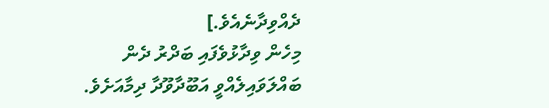ދެއްވިދާނެއެވެ.]
މިހެން ވިދާޅުވެފައި ބަދްރު ދެން ބައްލަވައިލެއްވީ އަބޫދާވޫދާ ދިމާއަށެވެ.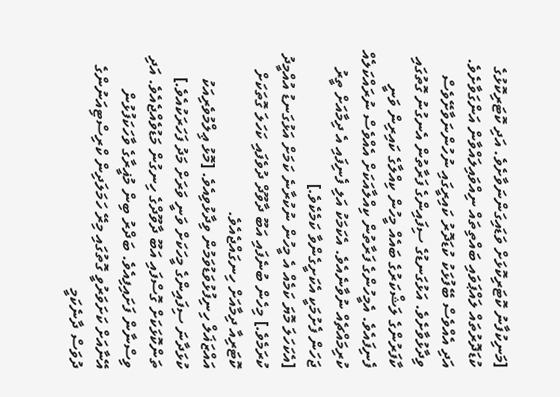[މަނިކުފާނު ކޮޓަރިކޮޅަށް ވަޑައިގަންނަވާށެވެ. އަދި ކޮޓަރިކޮޅުގެ ކުޑަދޮރުތައް ލައްޕަވައި ބައްތިތައް ނިއްވައިލައްވާން އަންގަވާށެވެ. އަދި އެއްވެސް ބޭފުޅަކު ކުޑަދޮރު ކައިރީގައި ނުހުންނަވާށޭވެސް ވިދާޅުވާށެވެ. އަޅުގަނޑުގެ ސިފައިންގެ ފަރާތުން އެނގުނު ގޮތުގައި ކާފަރުންގެ ލަޝްކަރުގެ ބައެއް މީހުން ކިއްލާގެ ކައިރިން ވަނީ ފެނިފައެވެ. އެމީހުންގެ ފަރާތުން ކިއްލާއަކަށް އެއްވެސް ނުރައްކަލެއް ކުރިމައްޗެއް ނުވާނެއެވެ. އެކަމަކު އަލި ފެނިފައި އެ ދިމާއަށް ތީރު ޖަހަން ފެށުމަކީ އެކަށީގެންވާ ކަމެކެވެ.]
[އެކަހަލަ މޮޔަ ކަމެއް އެ މީހުން ނުކުރާނެ ކަމަށް އަޅުގަނޑު އުއްމީދު ކުރަމެވެ.] މިހެން ބުނެފައި އަބޫ ދާވޫދް ދުވެފައި ކަހަލަ ގޮތަކަށް ކޮޓަރިއާ ދިމާއަށް ހިނގައްޖެއެވެ.
އައްޒަޣަލް ހިނިފުޅުވަޑުވަމުން ވިދާޅުވިއެވެ. [މޮޅު ޢިލްމުވެރިއަކު ކުޅަދާނަ ސިފައިންގެ މީހަކަށް ވަނީ ވަރަށް މަދު ފަހަރަކުއެވެ.]
ތަންކޮޅަކަށް ގޮސްފައި އަބޫ ދާވޫދްގެ ހިނގުން މަޑުވެއްޖެއެވެ. އަދި ވިސްނާން ފަށައިފިއެވެ. ބަދްރު ބިން މުޣީރާގެ ވާހަކަފުޅުން އޭނާއަށް ކަށަވަރުވީ ގޮތުގައި މިރޭ ހަމަލަދިން ކްރިސްޓިއަނުންގެ ދުވަސް ދާނެކަމީ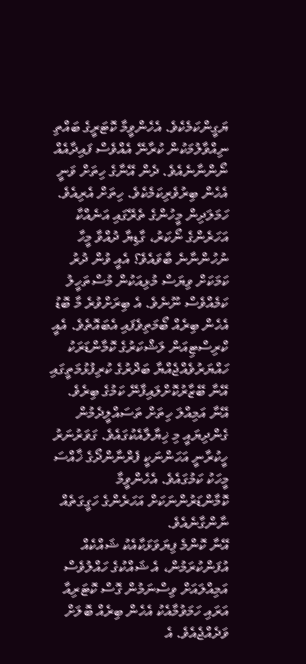ޔަގީންކަމެކެވެ. އެހެންވީމާ ކޮޓަރީގެ ބައްތި ނިއްވާލުމަކުން ކުރާނޭ އެއްވެސް ފައިދާއެއް ނޯންނާނެއެވެ. ދެން އޭނާގެ ހިތަށް ވަނީ އެހެން ބިރުވެރިކަމެކެވެ. ހިތަށް އެރިއެވެ. ހަމަލަދިން މީހުންގެ ތެރޭގައި އަނެއްކާ އަހަރެންގެ ނޯކަރު، ގާޑިޔާ ދުއްވާ މީހާ ނުހުންނާނެ ބާވައެވެ؟ އެއީ ވުން ދުރު ކަމަކަށް ވިޔަސް މުޅިއަކުން މުސްތަހީލު ކަމެއްވެސް ނޫނެވެ. އެ ބިރަށްވުރެ މާ ބޮޑު އެހެން ބިރެއް ބޯމަތިވެފައި އެބައޮތެވެ. އެއީ ކްރިސްޓިއަން ލަޝްކަރުގެ ކޮމާންޑަރަކު ހައްޔަރުވެއްޖެއްޔާ ބަދްރުގެ ކުރިފުޅުމަތީގައި އޭނާ ބޭޒާރުކޮށްލައިފާނޭ ކަމުގެ ބިރެވެ. އޭނާ އަމިއްލަ ހިތަށް ތަސައްލީދެމުން ގެންދިޔައީ މި ޚިޔާލާއެކުގައެވެ. ގަވަރުނަރު ހީކުރާނީ އަހަންނަކީ ފެރްނާންދޯގެ ޚާއްސަ މީހަކު ކަމުގައެވެ. އެހެންވީމާ ކޮމާންޑަރުންނަކަށް އަހަރެންގެ ހަގީގަތެއް ނާންގާނެއެވެ.
އޭނާ ކޮންމެ ފިޔަވަޅަކާއެކު ޝައްކެއް އުފަންކުރަމުން، އެ ޝައްކުގެ ހައްލުވެސް އަމިއްލައަށް ވިސްނަމުން ގޮސް ކޮޓަރިއާ އަރައި ހަމަވުމާއެކު އެހެން ބިރެއް ބޮލަށް ވަދެއްޖެއެވެ. އެ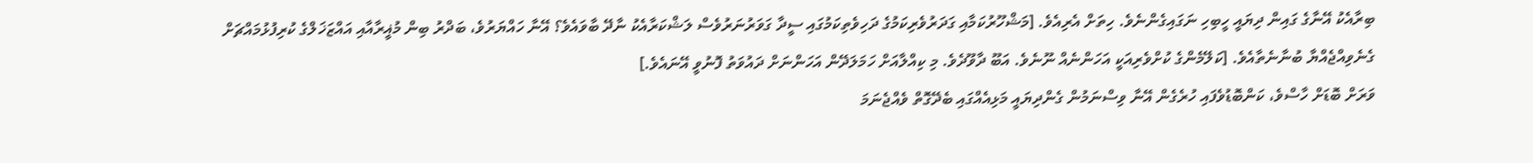ބިރާއެކު އޭނާގެ ގައިން ދިޔައީ ހީބިހި ނަގައިގެންނެވެ. ހިތަށް އެރިއެވެ. [މަޝްހޫރުކަމާއި ގަދަރުވެރިކަމުގެ ދަހިވެތިކަމުގައި ސީދާ ގަވަރުނަރުވެސް ލަޝްކަރާއެކު ނާދޭ ބާވައެވެ؟ އޭނާ ހައްޔަރުވެ، ބަދްރު ބިން މުޣީރާއާއި އައްޒަޚަލްގެ ކުރިފުޅުމައްޗަށް ގެނެވިއްޖެއްޔާ ބުނާނެތާއެވެ. [ކަލޭމެންގެ ކުށްވެރިއަކީ އަހަންނެއް ނޫނެވެ. އަބޫ ދާވޫދެވެ. މި ކިއްލާއަށް ހަމަލަދޭން އަހަންނަށް ދައުވަތު ފޮނުވީ އޭނައެވެ.]
ވަރަށް ބޮޑަށް ހާސްވެ، ކަންބޮޑުވެފައި ހުރެގެން އޭނާ ވިސްނަމުން ގެންދިޔައީ މަޅިއެއްގައި ބެދޭގޮތް ވެއްޖެނަމަ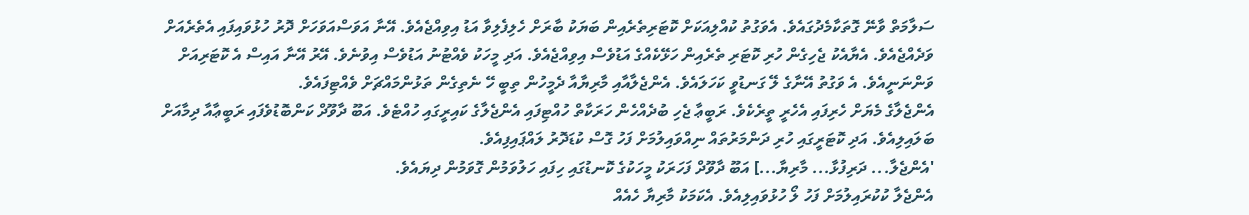ސަލާމަތް ވާނޭ ގޮތަކާމެދުގައެވެ. އެވަގުތު ކުއްލިއަކަށް ކޮޓަރިތެރެއިން ބަޔަކު ބާރަށް ހެލިފެލިވާ އަޑު އިވިއްޖެއެވެ. އޭނާ އަވަސްއަވަހަށް ދޮރު ހުޅުވައިފައި އެތެރެއަށް ވަދެއްޖެއެވެ. އެޔާއެކު ޖެހިގެން ހުރި ކޮޓަރި ތެރެއިން ހަޅޭކެއްގެ އަޑުވެސް އިވިއްޖެއެވެ. އަދި މީހަކު ވެއްޓުނު އަޑުވެސް އިވުނެވެ. އޭރު އޭނާ އައިސް އެ ކޮޓަރިއަށް ވަންނަނީއެވެ. އެ ވަގުތު އޭނާގެ ލޭ ގަނޑުވީ ކަހަލައެވެ. އެންޖެލާއާއި މާރިޔާއާ ދެމީހުން ތިބީ ހޭ ނެތިގެން ތަޅުންމައްޗަށް ވެއްޓިފައެވެ.
އެންޖެލާގެ މެޔަށް ހެރިފައި އެހެރީ ތީރެކެވެ. ރަބީޢާ ޖެހި ބުދެއްހެން ހަރަކާތް ހުއްޓިފައި އެންޖެލާގެ ކައިރީގައި ހުއްޓެވެ. އަބޫ ދާވޫދް ކަންބޮޑުވެފައި ރަބީޢާއާ ދިމާއަށް ބަލައިލިއެވެ. އަދި ކޮޓަރީގައި ހުރި ދަންމަރުތައް ނިއްވައިލުމަށް ފަހު ގޮސް ކުޑަދޮރު ލައްޕައިފިއެވެ.
'އެންޖެލާ... ދަރިފުޅާ... މާރިޔާ...] އަބޫ ދާވޫދް ފަހަރަކު މީހަކުގެ ކޮނޑުގައި ހިފައި ހަލުވަމުން ގޮވަމުން ދިޔައެވެ.
އެންޖެލާ ކުކުރައިލުމަށް ފަހު ލޯ ހުޅުވައިލިއެވެ. އެކަމަކު މާރިޔާ ހެއެއް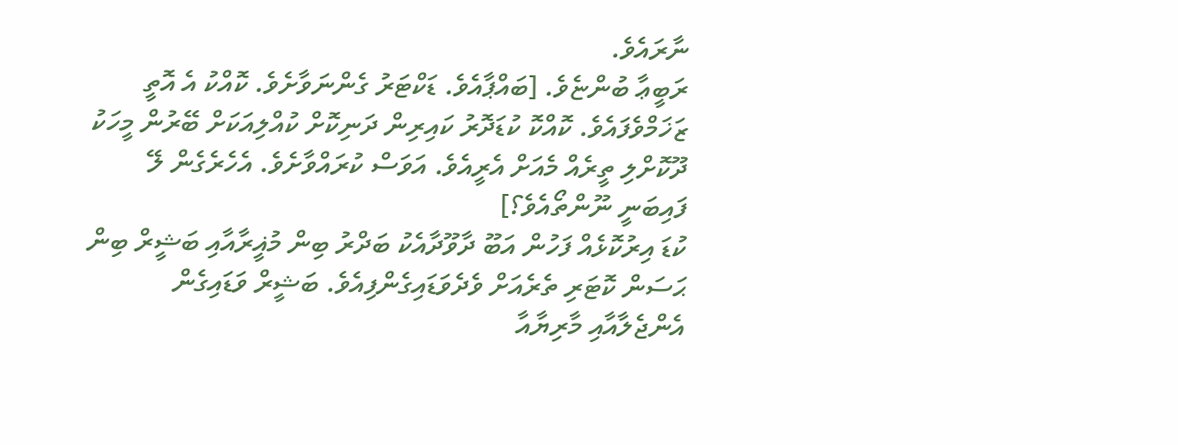ނާރައެވެ.
ރަބީޢާ ބުންޏެވެ. [ބައްޕާއެވެ. ޑަކްޓަރު ގެންނަވާށެވެ. ކޮއްކު އެ އޮތީ ޒަޚަމްވެފައެވެ. ކޮއްކޮ ކުޑަދޮރު ކައިރިން ދަނިކޮށް ކުއްލިއަކަށް ބޭރުން މީހަކު ދޫކޮށްލި ތީރެއް މެއަށް އެރީއެވެ. އަވަސް ކުރައްވާށެވެ. އެހެރެގެން ލޭ ފައިބަނީ ނޫންތޯއެވެ؟]
ކުޑަ އިރުކޮޅެއް ފަހުން އަބޫ ދާވޫދާއެކު ބަދްރު ބިން މުޣީރާއާއި ބަޝީރް ބިން ޙަސަން ކޮޓަރި ތެރެއަށް ވެދެވަޑައިގެންފިއެވެ. ބަޝީރް ވަޑައިގެން އެންޖެލާއާއި މާރިޔާއާ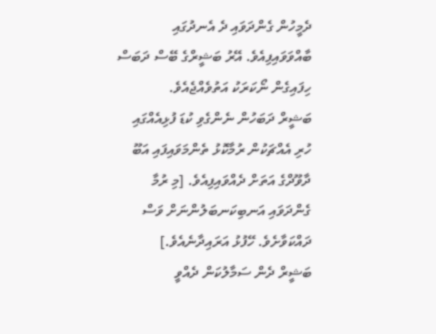ދެމީހުން ގެންދަވައި ދެ އެނދުގައި ބާއްވަވައިފިއެވެ. އޭރު ބަޝީރްގެ ބޭސް ދަބަސް ހިފައިގެން ނޯކަރަކު އަތުވެއްޖެއެވެ.
ބަޝީރް ދަބަހުން ނެންގެވި ކުޑަ ފުޅިއެއްގައި ހުރި އެއްޗަކުން ރުމާކޮޅު ތެންމަވައިފައި އަބޫ ދާވޫދްގެ އަތަށް ދެއްވައިފިއެވެ. [މި ރުމާ ގެންދަވައި އަނބިކަނބަލުންނަށް ވަސް ދައްކަވާށެވެ. ހޭފުޅު އަރައިދާނެއެވެ.]
ބަޝީރް ދެން ސަމާލުކަން ދެއްވީ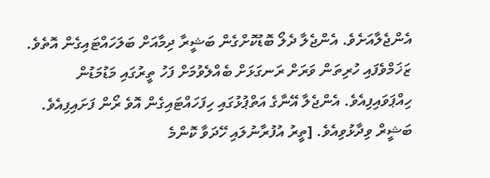އެންޖެލާއަށެވެ. އެންޖެލާ ދެލޯ ބޮޑުކޮށްގެން ބަޝީރާ ދިމާއަށް ބަލަހައްޓައިގެން އޮތެވެ. ޒަޚަމްވެފައި ހުރިތަން ވަރަށް ރަނގަޅަށް ބެއްލެވުމަށް ފަހު ތީރުގައި މަޑުމަޑުން ހިއްޕަވައިފިއެވެ. އެންޖެލާ އޭނާގެ އަތްޕުޅުގައި ހިފަހައްޓައިގެން އޮވެ ރޯން ފަށައިފިއެވެ.
ބަޝީރް ވިދާޅުވިއެވެ. [ތީރު އުފުރާނުލައި ހޭދަވާ ކޮންމެ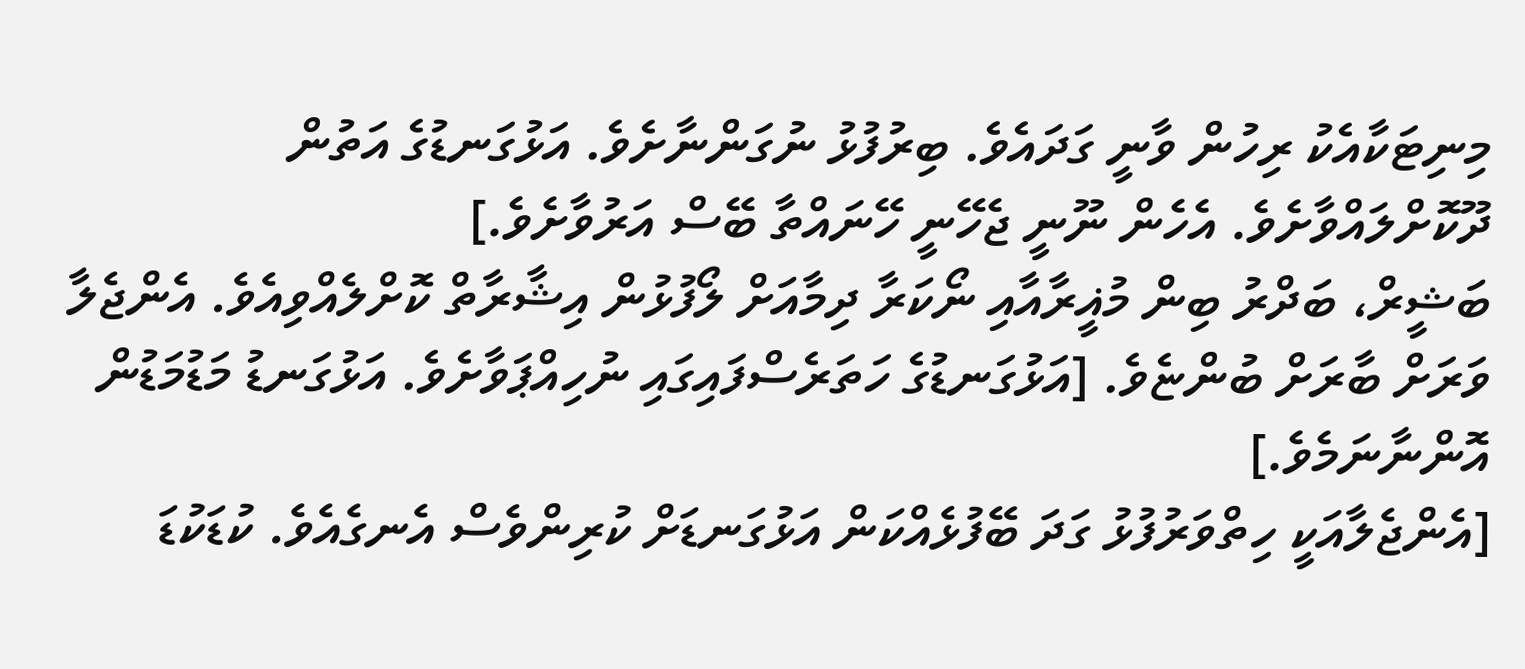މިނިޓަކާއެކު ރިހުން ވާނީ ގަދައެވެ. ބިރުފުޅު ނުގަންނާށެވެ. އަޅުގަނޑުގެ އަތުން ދޫކޮށްލައްވާށެވެ. އެހެން ނޫނީ ޖެހޭނީ ހޭނައްތާ ބޭސް އަރުވާށެވެ.]
ބަޝީރް، ބަދްރު ބިން މުޣީރާއާއި ނޯކަރާ ދިމާއަށް ލޯފުޅުން އިޝާރާތް ކޮށްލެއްވިއެވެ. އެންޖެލާ ވަރަށް ބާރަށް ބުންޏެވެ. [އަޅުގަނޑުގެ ހަތަރެސްފައިގައި ނުހިއްޕަވާށެވެ. އަޅުގަނޑު މަޑުމަޑުން އޮންނާނަމެވެ.]
[އެންޖެލާއަކީ ހިތްވަރުފުޅު ގަދަ ބޭފުޅެއްކަން އަޅުގަނޑަށް ކުރިންވެސް އެނގެއެވެ. ކުޑަކުޑަ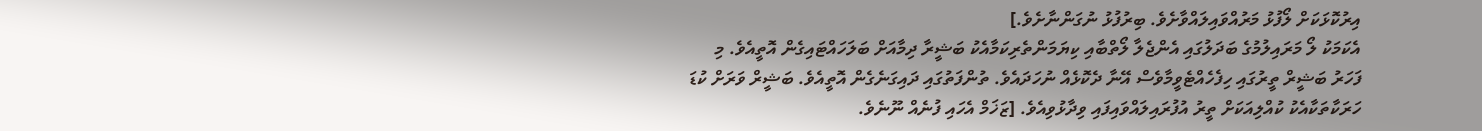އިރުކޮޅަކަށް ލޯފުޅު މަރުއްވައިލައްވާށެވެ. ބިރުފުޅު ނުގަންނާށެވެ.]
އެކަމަކު ލޯ މަރައިލުމުގެ ބަދަލުގައި އެންޖެލާ ލޯތްބާއި ކިޔަމަންތެރިކަމާއެކު ބަޝީރާ ދިމާއަށް ބަލަހައްޓައިގެން އޮތީއެވެ. މި ފަހަރު ބަޝީރް ތީރުގައި ހިފެހެއްޓެވީމާވެސް އޭނާ ދެކޮޅެއް ނުހަދައެވެ. ތުންފަތުގައި ދައިގަނެގެން އޮތީއެވެ. ބަޝީރް ވަރަށް ކުޑަ ހަރަކާތަކާއެކު ކުއްލިއަކަށް ތީރު އުފުރައިލައްވައިފައި ވިދާޅުވިއެވެ. [ޒަޚަމް އެހައި ފުނެއް ނޫނެވެ.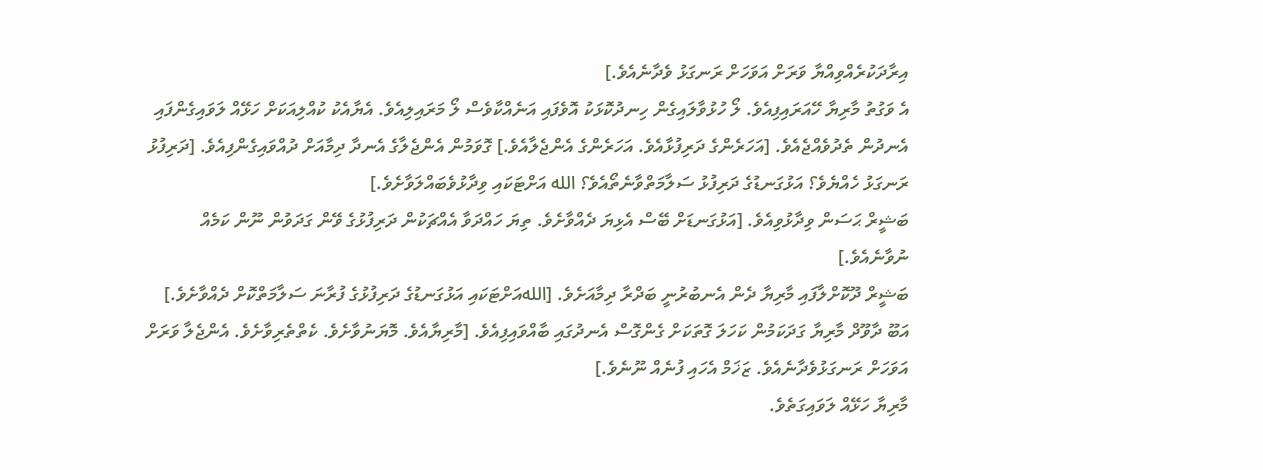އިރާދަކުރެއްވިއްޔާ ވަރަށް އަވަހަށް ރަނގަޅު ވެދާނެއެވެ.]
އެ ވަގުތު މާރިޔާ ހޭއަރައިފިއެވެ. ލޯ ހުޅުވާލައިގެން ހިނދުކޮޅަކު އޮވެފައި އަނެއްކާވެސް ލޯ މަރައިލިއެވެ. އެޔާއެކު ކުއްލިއަކަށް ހަޅޭއް ލަވައިގެންފައި އެނދުން ތެދުވެއްޖެއެވެ. [އަހަރެންގެ ދަރިފުޅާއެވެ. އަހަރެންގެ އެންޖެލާއެވެ.] ގޮވަމުން އެންޖެލާގެ އެނދާ ދިމާއަށް ދުއްވައިގެންފިއެވެ. [ދަރިފުޅު ރަނގަޅު ހެއްޔެވެ؟ އަޅުގަނޑުގެ ދަރިފުޅު ސަލާމަތްވާނެތޯއެވެ؟ الله އަށްޓަކައި ވިދާޅުވެބައްލަވާށެވެ.]
ބަޝީރް ޙަސަން ވިދާޅުވިއެވެ. [އަޅުގަނޑަށް ބޭސް އެޅިޔަ ދެއްވާށެވެ. ތިޔަ ހައްދަވާ އެއްޗަކުން ދަރިފުޅުގެ ވޭން ގަދަވުން ނޫން ކަމެއް ނުވާނެއެވެ.]
ބަޝީރް ދޫކޮށްލާފައި މާރިޔާ ދެން އެނބުރުނީ ބަދްރާ ދިމާއަށެވެ. [اللهއަށްޓަކައި އަޅުގަނޑުގެ ދަރިފުޅުގެ ފުރާނަ ސަލާމަތްކޮށް ދެއްވާށެވެ.]
އަބޫ ދާވޫދް މާރިޔާ ގަދަކަމުން ކަހަލަ ގޮތަކަށް ގެންގޮސް އެނދުގައި ބާއްވައިފިއެވެ. [މާރިޔާއެވެ. މޮޔަނުވާށެވެ. ކެތްތެރިވާށެވެ. އެންޖެލާ ވަރަށް އަވަހަށް ރަނގަޅުވެދާނެއެވެ. ޒަޚަމް އެހައި ފުނެއް ނޫނެވެ.]
މާރިޔާ ހަޅޭއް ލަވައިގަތެވެ.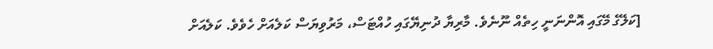[ކަލޭގެ މޭގައި އޮންނަނީ ހިތެއް ނޫނެވެ. މާރިޔާ ދުނިޔޭގައި ހުއްޓަސް، މަރުވިޔަސް ކަލެއަށް ހެވެވެ. ކަލެއަށް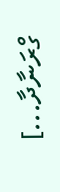ގްރަނާދާ...]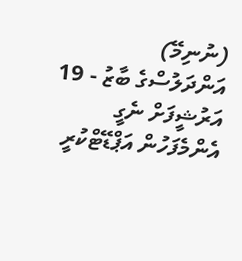(ނުނިމޭ)
އަންދަލުސްގެ ބާޒު - 19
އަރުޝީފަށް ނެގީ
އެންމެފަހުން އަޕްޑޭޓްކުރީ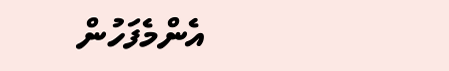އެންމެފަހުން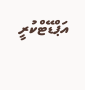އަޕްޑޭޓްކުރީ